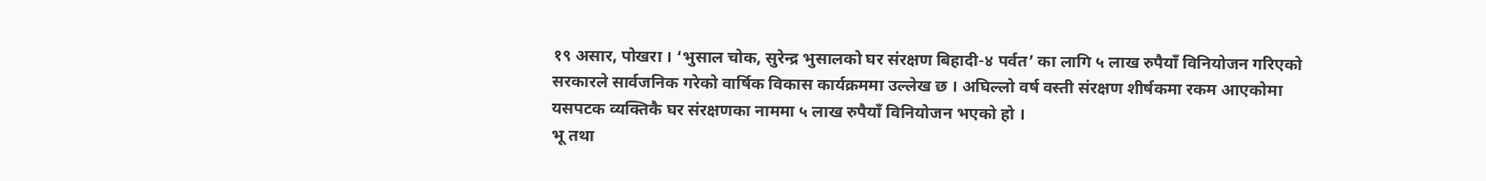१९ असार, पोखरा । ‘भुसाल चोक, सुरेन्द्र भुसालको घर संरक्षण बिहादी-४ पर्वत’ का लागि ५ लाख रुपैयाँ विनियोजन गरिएको सरकारले सार्वजनिक गरेको वार्षिक विकास कार्यक्रममा उल्लेख छ । अघिल्लो वर्ष वस्ती संरक्षण शीर्षकमा रकम आएकोमा यसपटक व्यक्तिकै घर संरक्षणका नाममा ५ लाख रुपैयाँ विनियोजन भएको हो ।
भू तथा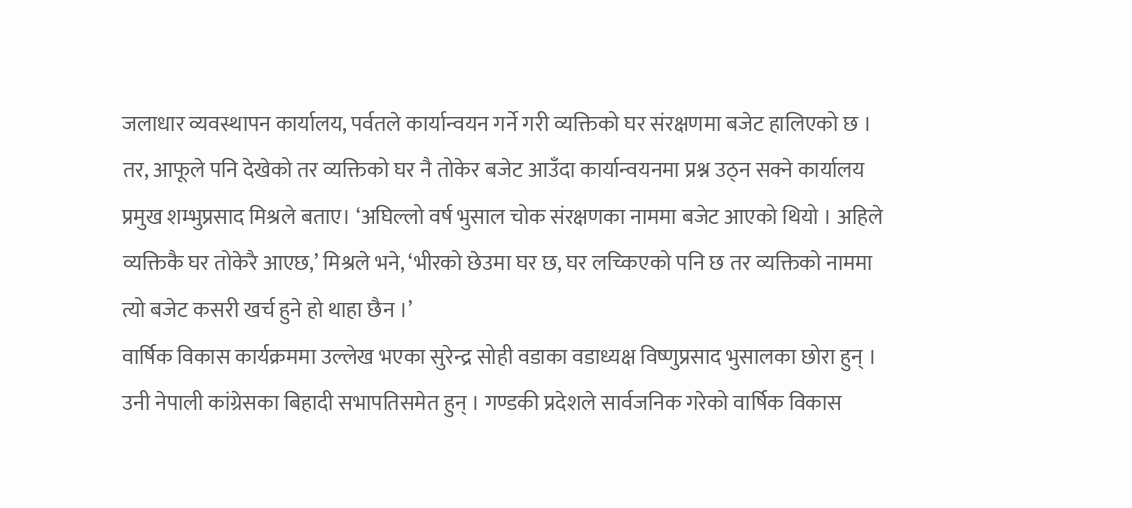जलाधार व्यवस्थापन कार्यालय, पर्वतले कार्यान्वयन गर्ने गरी व्यक्तिको घर संरक्षणमा बजेट हालिएको छ ।
तर, आफूले पनि देखेको तर व्यक्तिको घर नै तोकेर बजेट आउँदा कार्यान्वयनमा प्रश्न उठ्न सक्ने कार्यालय प्रमुख शम्भुप्रसाद मिश्रले बताए। ‘अघिल्लो वर्ष भुसाल चोक संरक्षणका नाममा बजेट आएको थियो । अहिले व्यक्तिकै घर तोकेरै आएछ,’ मिश्रले भने, ‘भीरको छेउमा घर छ, घर लच्किएको पनि छ तर व्यक्तिको नाममा त्यो बजेट कसरी खर्च हुने हो थाहा छैन ।’
वार्षिक विकास कार्यक्रममा उल्लेख भएका सुरेन्द्र सोही वडाका वडाध्यक्ष विष्णुप्रसाद भुसालका छोरा हुन् । उनी नेपाली कांग्रेसका बिहादी सभापतिसमेत हुन् । गण्डकी प्रदेशले सार्वजनिक गरेको वार्षिक विकास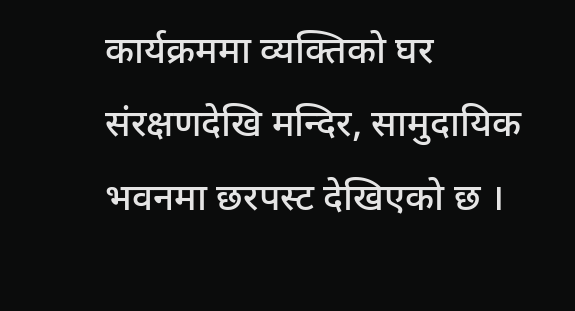कार्यक्रममा व्यक्तिको घर संरक्षणदेखि मन्दिर, सामुदायिक भवनमा छरपस्ट देखिएको छ ।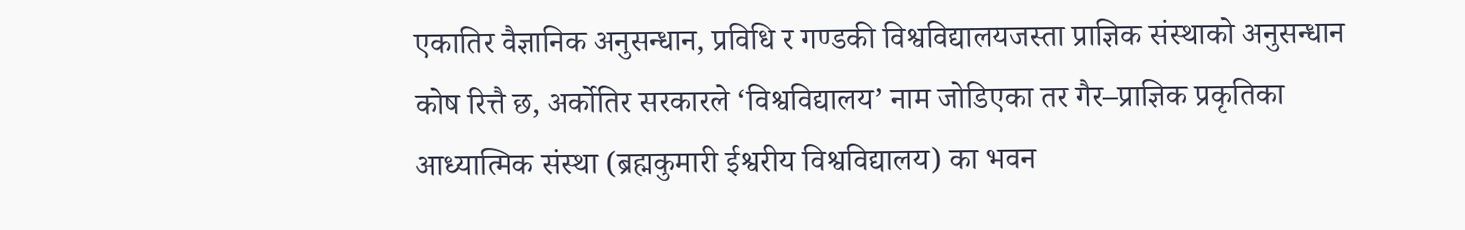एकातिर वैज्ञानिक अनुसन्धान, प्रविधि र गण्डकी विश्वविद्यालयजस्ता प्राज्ञिक संस्थाको अनुसन्धान कोष रित्तै छ, अर्कोतिर सरकारले ‘विश्वविद्यालय’ नाम जोडिएका तर गैर–प्राज्ञिक प्रकृतिका आध्यात्मिक संस्था (ब्रह्मकुमारी ईश्वरीय विश्वविद्यालय) का भवन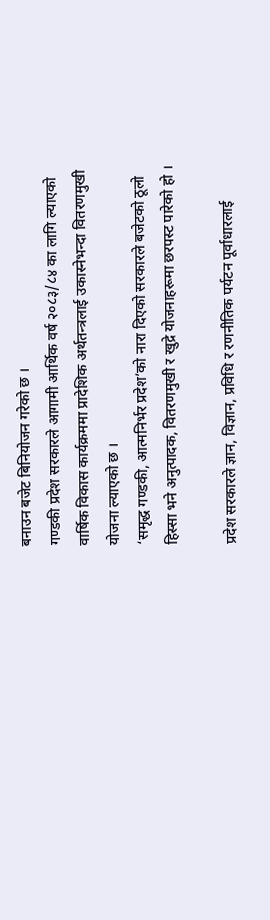बनाउन बजेट बिनियोजन गरेको छ ।
गण्डकी प्रदेश सरकारले आगामी आर्थिक वर्ष २०८३/८४ का लागि ल्याएको वार्षिक विकास कार्यक्रममा प्रादेशिक अर्थतन्त्रलाई उकास्नेभन्दा वितरणमुखी योजना ल्याएको छ ।
‘समृद्ध गण्डकी, आत्मनिर्भर प्रदेश’को नारा दिएको सरकारले बजेटको ठूलो हिस्सा भने अनुत्पादक, वितरणमुखी र खुद्रे योजनाहरूमा छरपस्ट पारेको हो ।

प्रदेश सरकारले ज्ञान, विज्ञान, प्रविधि र रणनीतिक पर्यटन पूर्वाधारलाई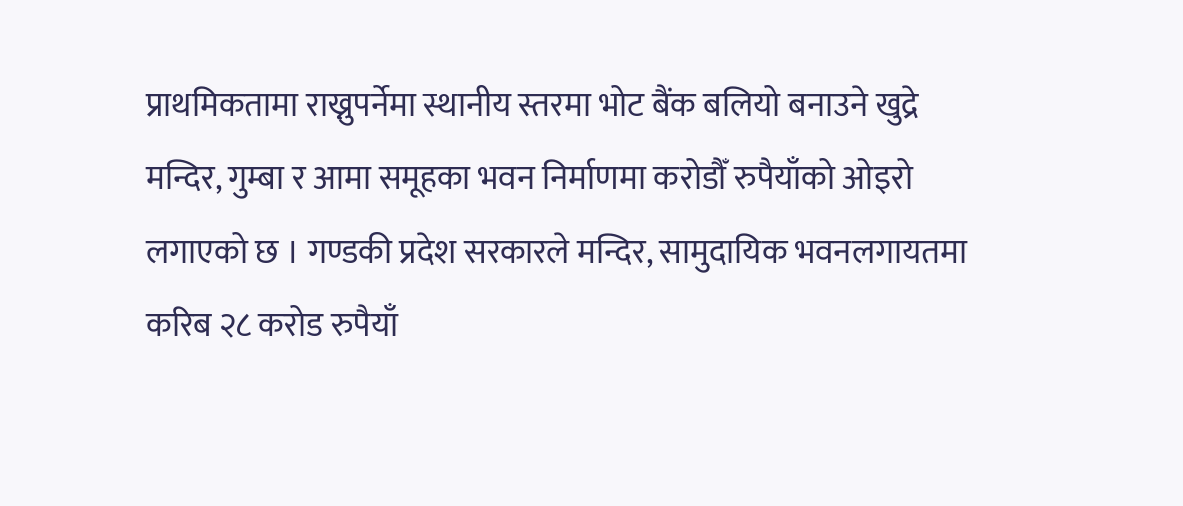प्राथमिकतामा राख्नुपर्नेमा स्थानीय स्तरमा भोट बैंक बलियो बनाउने खुद्रे मन्दिर, गुम्बा र आमा समूहका भवन निर्माणमा करोडौँ रुपैयाँको ओइरो लगाएको छ । गण्डकी प्रदेश सरकारले मन्दिर, सामुदायिक भवनलगायतमा करिब २८ करोड रुपैयाँ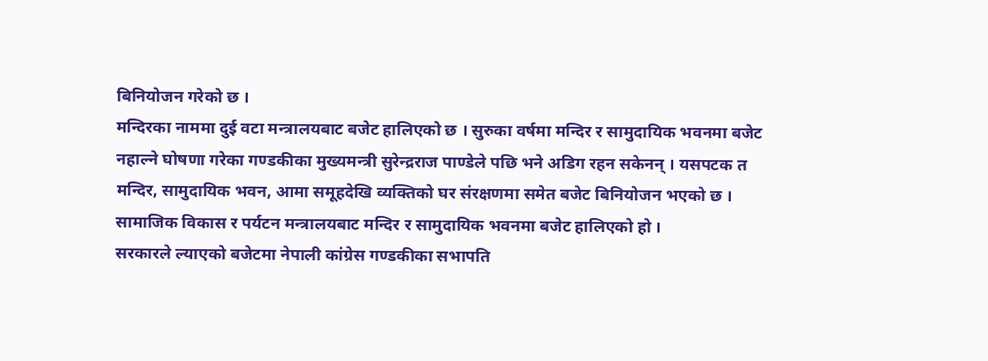बिनियोजन गरेको छ ।
मन्दिरका नाममा दुई वटा मन्त्रालयबाट बजेट हालिएको छ । सुरुका वर्षमा मन्दिर र सामुदायिक भवनमा बजेट नहाल्ने घोषणा गरेका गण्डकीका मुख्यमन्त्री सुरेन्द्रराज पाण्डेले पछि भने अडिग रहन सकेनन् । यसपटक त मन्दिर, सामुदायिक भवन, आमा समूहदेखि व्यक्तिको घर संरक्षणमा समेत बजेट बिनियोजन भएको छ । सामाजिक विकास र पर्यटन मन्त्रालयबाट मन्दिर र सामुदायिक भवनमा बजेट हालिएको हो ।
सरकारले ल्याएको बजेटमा नेपाली कांग्रेस गण्डकीका सभापति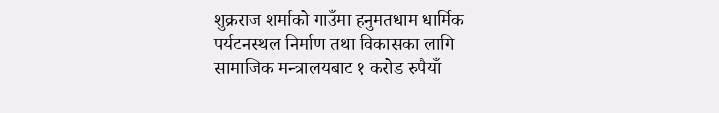शुक्रराज शर्माको गाउँमा हनुमतधाम धार्मिक पर्यटनस्थल निर्माण तथा विकासका लागि सामाजिक मन्त्रालयबाट १ करोड रुपैयाँ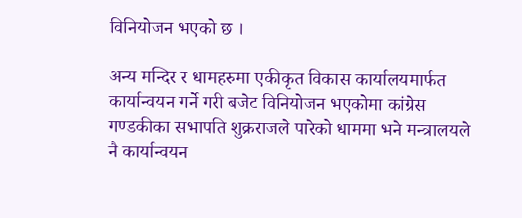विनियोजन भएको छ ।

अन्य मन्दिर र धामहरुमा एकीकृत विकास कार्यालयमार्फत कार्यान्वयन गर्ने गरी बजेट विनियोजन भएकोमा कांग्रेस गण्डकीका सभापति शुक्रराजले पारेको धाममा भने मन्त्रालयले नै कार्यान्वयन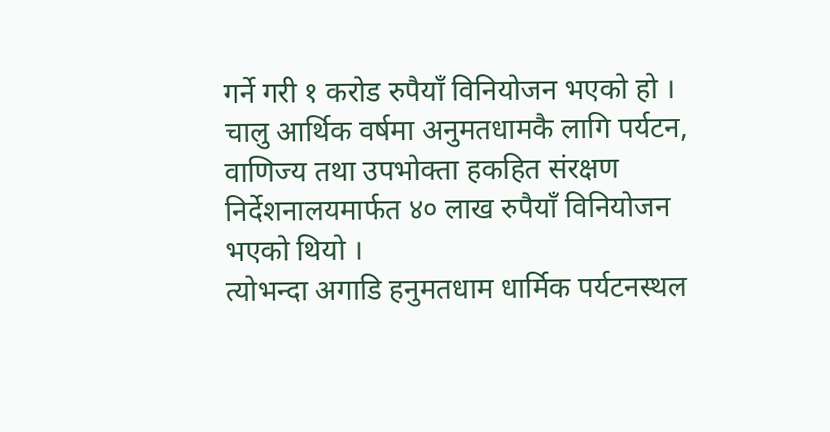गर्ने गरी १ करोड रुपैयाँ विनियोजन भएको हो ।
चालु आर्थिक वर्षमा अनुमतधामकै लागि पर्यटन, वाणिज्य तथा उपभोक्ता हकहित संरक्षण निर्देशनालयमार्फत ४० लाख रुपैयाँ विनियोजन भएको थियो ।
त्योभन्दा अगाडि हनुमतधाम धार्मिक पर्यटनस्थल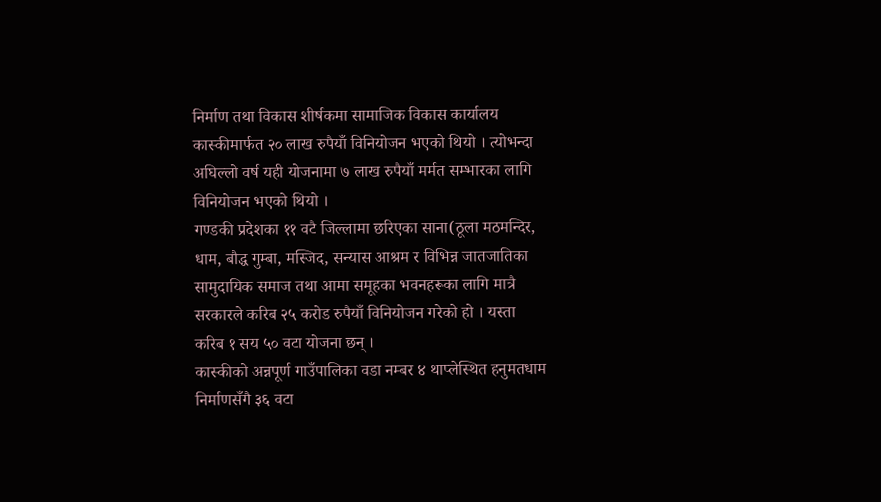निर्माण तथा विकास शीर्षकमा सामाजिक विकास कार्यालय कास्कीमार्फत २० लाख रुपैयाँ विनियोजन भएको थियो । त्योभन्दा अघिल्लो वर्ष यही योजनामा ७ लाख रुपैयाँ मर्मत सम्भारका लागि विनियोजन भएको थियो ।
गण्डकी प्रदेशका ११ वटै जिल्लामा छरिएका साना(ठूला मठमन्दिर, धाम, बौद्ध गुम्बा, मस्जिद, सन्यास आश्रम र विभिन्न जातजातिका सामुदायिक समाज तथा आमा समूहका भवनहरूका लागि मात्रै सरकारले करिब २५ करोड रुपैयाँ विनियोजन गरेको हो । यस्ता करिब १ सय ५० वटा योजना छन् ।
कास्कीको अन्नपूर्ण गाउँपालिका वडा नम्बर ४ थाप्लेस्थित हनुमतधाम निर्माणसँगै ३६ वटा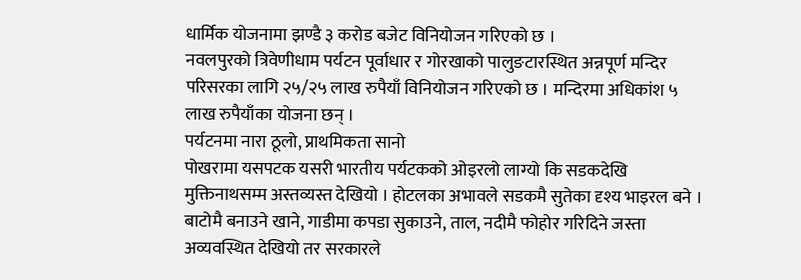धार्मिक योजनामा झण्डै ३ करोड बजेट विनियोजन गरिएको छ ।
नवलपुरको त्रिवेणीधाम पर्यटन पूर्वाधार र गोरखाको पालुङटारस्थित अन्नपूर्ण मन्दिर परिसरका लागि २५/२५ लाख रुपैयाँ विनियोजन गरिएको छ । मन्दिरमा अधिकांश ५ लाख रुपैयाँका योजना छन् ।
पर्यटनमा नारा ठूलो, प्राथमिकता सानो
पोखरामा यसपटक यसरी भारतीय पर्यटकको ओइरलो लाग्यो कि सडकदेखि मुक्तिनाथसम्म अस्तव्यस्त देखियो । होटलका अभावले सडकमै सुतेका दृश्य भाइरल बने । बाटोमै बनाउने खाने, गाडीमा कपडा सुकाउने, ताल, नदीमै फोहोर गरिदिने जस्ता अव्यवस्थित देखियो तर सरकारले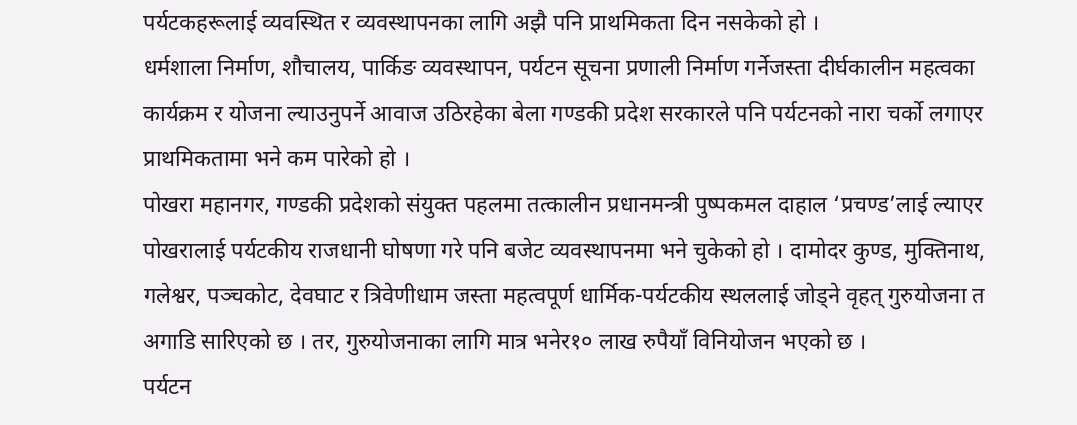पर्यटकहरूलाई व्यवस्थित र व्यवस्थापनका लागि अझै पनि प्राथमिकता दिन नसकेको हो ।
धर्मशाला निर्माण, शौचालय, पार्किङ व्यवस्थापन, पर्यटन सूचना प्रणाली निर्माण गर्नेजस्ता दीर्घकालीन महत्वका कार्यक्रम र योजना ल्याउनुपर्ने आवाज उठिरहेका बेला गण्डकी प्रदेश सरकारले पनि पर्यटनको नारा चर्को लगाएर प्राथमिकतामा भने कम पारेको हो ।
पोखरा महानगर, गण्डकी प्रदेशको संयुक्त पहलमा तत्कालीन प्रधानमन्त्री पुष्पकमल दाहाल ‘प्रचण्ड’लाई ल्याएर पोखरालाई पर्यटकीय राजधानी घोषणा गरे पनि बजेट व्यवस्थापनमा भने चुकेको हो । दामोदर कुण्ड, मुक्तिनाथ, गलेश्वर, पञ्चकोट, देवघाट र त्रिवेणीधाम जस्ता महत्वपूर्ण धार्मिक-पर्यटकीय स्थललाई जोड्ने वृहत् गुरुयोजना त अगाडि सारिएको छ । तर, गुरुयोजनाका लागि मात्र भनेर१० लाख रुपैयाँ विनियोजन भएको छ ।
पर्यटन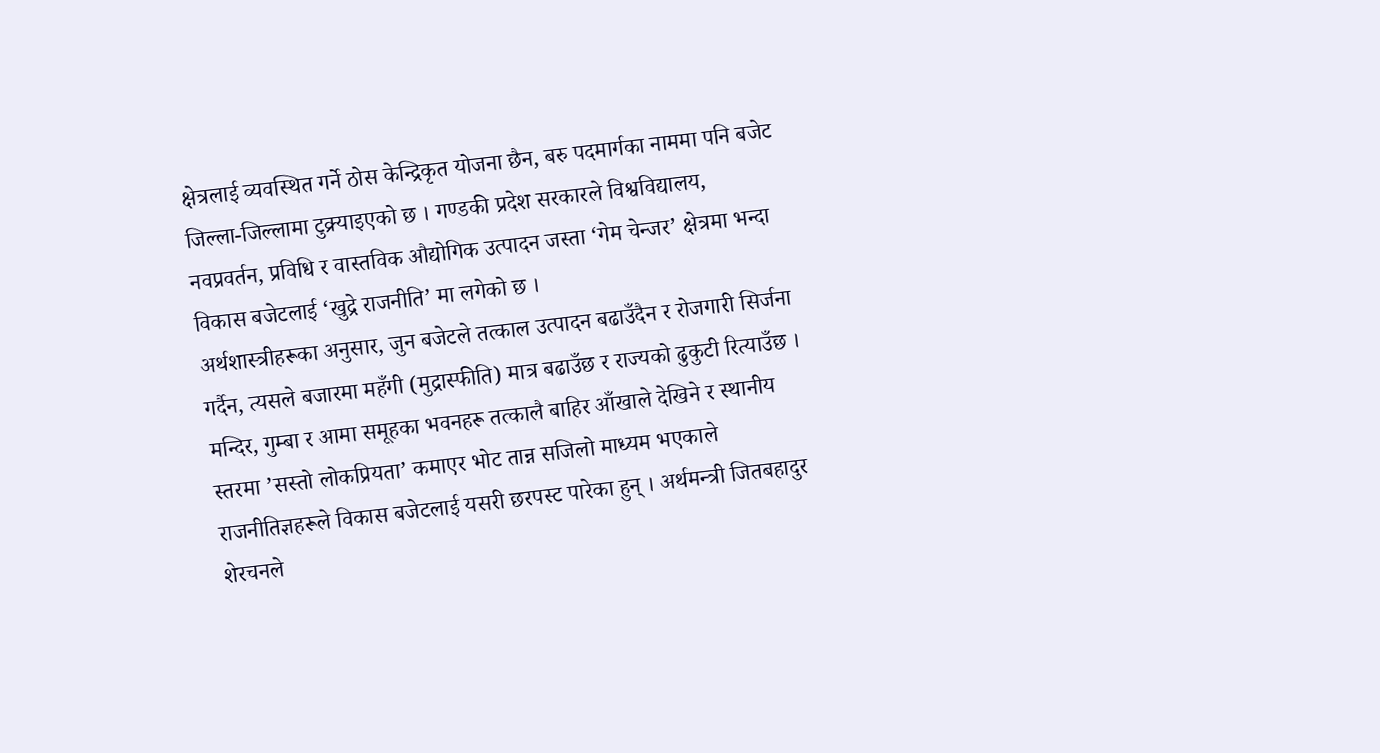क्षेत्रलाई व्यवस्थित गर्ने ठोस केन्द्रिकृत योजना छैन, बरु पदमार्गका नाममा पनि बजेट जिल्ला-जिल्लामा टुक्र्याइएको छ । गण्डकी प्रदेश सरकारले विश्वविद्यालय, नवप्रवर्तन, प्रविधि र वास्तविक औद्योगिक उत्पादन जस्ता ‘गेम चेन्जर’ क्षेत्रमा भन्दा विकास बजेटलाई ‘खुद्रे राजनीति’ मा लगेको छ ।
अर्थशास्त्रीहरूका अनुसार, जुन बजेटले तत्काल उत्पादन बढाउँदैन र रोजगारी सिर्जना गर्दैन, त्यसले बजारमा महँगी (मुद्रास्फीति) मात्र बढाउँछ र राज्यको ढुकुटी रित्याउँछ ।
मन्दिर, गुम्बा र आमा समूहका भवनहरू तत्कालै बाहिर आँखाले देखिने र स्थानीय स्तरमा ’सस्तो लोकप्रियता’ कमाएर भोट तान्न सजिलो माध्यम भएकाले राजनीतिज्ञहरूले विकास बजेटलाई यसरी छरपस्ट पारेका हुन् । अर्थमन्त्री जितबहादुर शेरचनले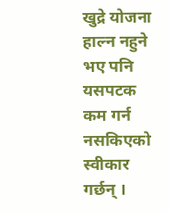खुद्रे योजना हाल्न नहुने भए पनि यसपटक कम गर्न नसकिएको स्वीकार गर्छन् ।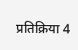प्रतिक्रिया 4